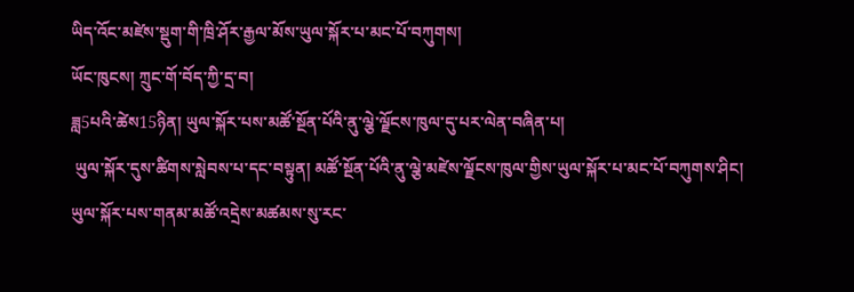ཡིད་འོང་མཛེས་སྡུག་གི་ཁྲི་ཤོར་རྒྱལ་མོས་ཡུལ་སྐོར་པ་མང་པོ་བཀུགས།
ཡོང་ཁུངས། ཀྲུང་གོ་བོད་ཀྱི་དྲ་བ།
ཟླ5པའི་ཚེས15ཉིན། ཡུལ་སྐོར་པས་མཚོ་སྔོན་པོའི་ནུ་ལྕེ་ལྗོངས་ཁུལ་དུ་པར་ལེན་བཞིན་པ།
 ཡུལ་སྐོར་དུས་ཚིགས་སླེབས་པ་དང་བསྟུན། མཚོ་སྔོན་པོའི་ནུ་ལྕེ་མཛེས་ལྗོངས་ཁུལ་གྱིས་ཡུལ་སྐོར་པ་མང་པོ་བཀུགས་ཤིང། ཡུལ་སྐོར་པས་གནམ་མཚོ་འདྲེས་མཚམས་སུ་རང་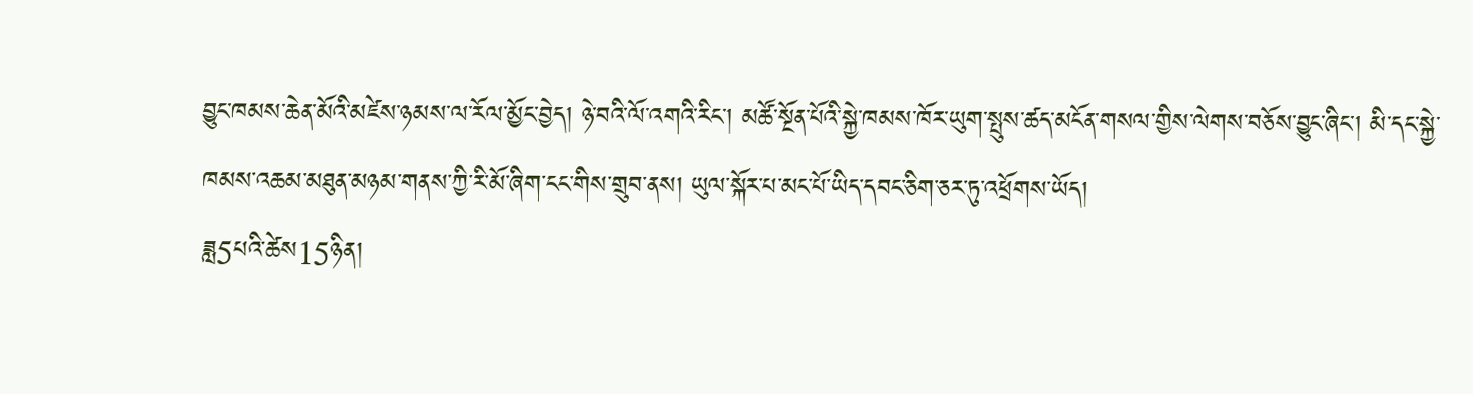བྱུང་ཁམས་ཆེན་མོའི་མཛེས་ཉམས་ལ་རོལ་མྱོང་བྱེད། ཉེ་བའི་ལོ་འགའི་རིང་། མཚོ་སྔོན་པོའི་སྐྱེ་ཁམས་ཁོར་ཡུག་སྤུས་ཚད་མངོན་གསལ་གྱིས་ལེགས་བཅོས་བྱུང་ཞིང་། མི་དང་སྐྱེ་ཁམས་འཆམ་མཐུན་མཉམ་གནས་ཀྱི་རི་མོ་ཞིག་ངང་གིས་གྲུབ་ནས། ཡུལ་སྐོར་པ་མང་པོ་ཡིད་དབང་ཅིག་ཅར་ཏུ་འཕྲོགས་ཡོད།
ཟླ5པའི་ཚེས15ཉིན།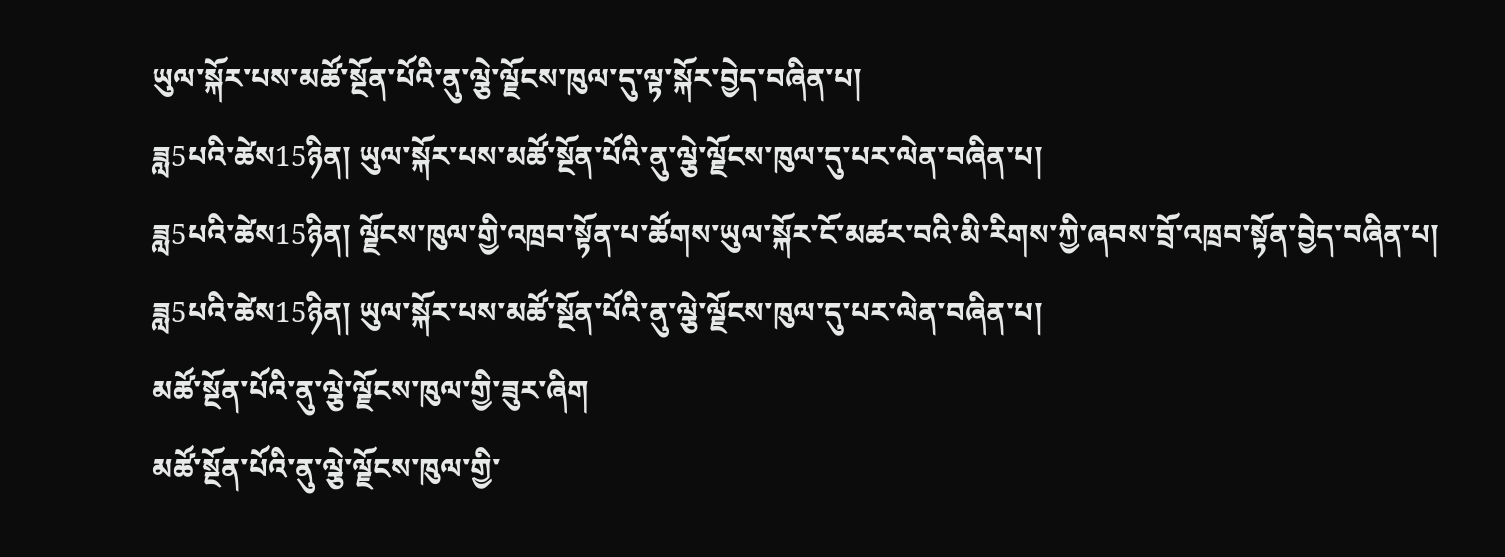ཡུལ་སྐོར་པས་མཚོ་སྔོན་པོའི་ནུ་ལྕེ་ལྗོངས་ཁུལ་དུ་ལྟ་སྐོར་བྱེད་བཞིན་པ།
ཟླ5པའི་ཚེས15ཉིན། ཡུལ་སྐོར་པས་མཚོ་སྔོན་པོའི་ནུ་ལྕེ་ལྗོངས་ཁུལ་དུ་པར་ལེན་བཞིན་པ།
ཟླ5པའི་ཚེས15ཉིན། ལྗོངས་ཁུལ་གྱི་འཁྲབ་སྟོན་པ་ཚོགས་ཡུལ་སྐོར་ངོ་མཚར་བའི་མི་རིགས་ཀྱི་ཞབས་བྲོ་འཁྲབ་སྟོན་བྱེད་བཞིན་པ།
ཟླ5པའི་ཚེས15ཉིན། ཡུལ་སྐོར་པས་མཚོ་སྔོན་པོའི་ནུ་ལྕེ་ལྗོངས་ཁུལ་དུ་པར་ལེན་བཞིན་པ།
མཚོ་སྔོན་པོའི་ནུ་ལྕེ་ལྗོངས་ཁུལ་གྱི་ཟུར་ཞིག
མཚོ་སྔོན་པོའི་ནུ་ལྕེ་ལྗོངས་ཁུལ་གྱི་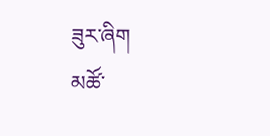ཟུར་ཞིག
མཚོ་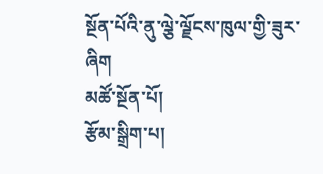སྔོན་པོའི་ནུ་ལྕེ་ལྗོངས་ཁུལ་གྱི་ཟུར་ཞིག
མཚོ་སྔོན་པོ།
རྩོམ་སྒྲིག་པ།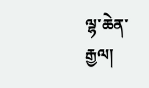ལྷ་ཆེན་རྒྱལ།